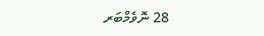28 ނޮވެމްބަރ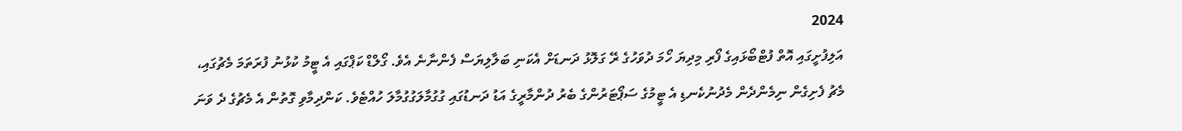2024
އަލިފުށީގައި އޮތް ފުޓްބޯޅައިގެ ފޯރި މިދިޔަ ހޯމަ ދުވަހުގެ ރޭ ގަލޮޅު ދަނޑަށް އެކަނި ބަލާލިޔަސް ފެންނާނެ އެވެ. ގޯލްޑް ކަޕްގައި އެ ޓީމު ކުޅުނު ފުރަތަމަ މެޗުގައި، މެޗު ފެށިގެން ނިމެންދެން މެދުނުކެނޑި އެ ޓީމުގެ ސަޕޯޓަރުންގެ ބެރު ދުންމާރީގެ އަޑު ދަނޑުގައި ގުގުމާލަގުގުމާލަ ހުއްޓެވެ. ކަންދިމާވި ގޮތުން އެ މެޗުގެ ދެ ވަނަ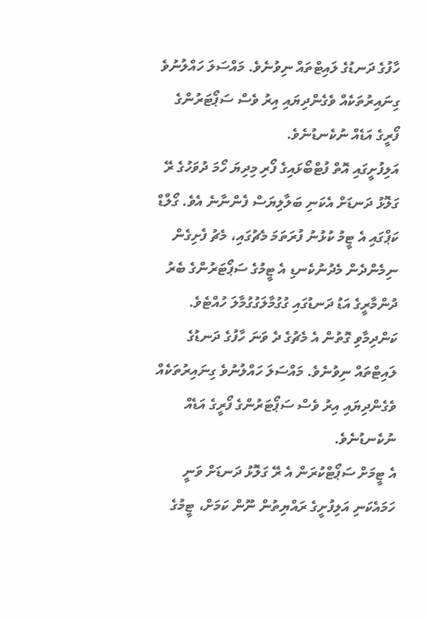ހާފުގެ ދަނޑުގެ ލައިޓްތައް ނިވުނެވެ. މައްސަލަ ހައްލުނުވެ ގިނައިރުތަކެއް ވެގެންދިޔައި އިރު ވެސް ސަޕޯޓަރުންގެ ފޯރީގެ އަޑެއް ނުކެނޑުނެވެ.
އަލިފުށީގައި އޮތް ފުޓްބޯޅައިގެ ފޯރި މިދިޔަ ހޯމަ ދުވަހުގެ ރޭ ގަލޮޅު ދަނޑަށް އެކަނި ބަލާލިޔަސް ފެންނާނެ އެވެ. ގޯލްޑް ކަޕްގައި އެ ޓީމު ކުޅުނު ފުރަތަމަ މެޗުގައި، މެޗު ފެށިގެން ނިމެންދެން މެދުނުކެނޑި އެ ޓީމުގެ ސަޕޯޓަރުންގެ ބެރު ދުންމާރީގެ އަޑު ދަނޑުގައި ގުގުމާލަގުގުމާލަ ހުއްޓެވެ. ކަންދިމާވި ގޮތުން އެ މެޗުގެ ދެ ވަނަ ހާފުގެ ދަނޑުގެ ލައިޓްތައް ނިވުނެވެ. މައްސަލަ ހައްލުނުވެ ގިނައިރުތަކެއް ވެގެންދިޔައި އިރު ވެސް ސަޕޯޓަރުންގެ ފޯރީގެ އަޑެއް ނުކެނޑުނެވެ.
އެ ޓީމަށް ސަޕޯޓްކުރަން އެ ރޭ ގަލޮޅު ދަނޑަށް ވަނީ ހަމައެކަނި އަލިފުށީގެ ރައްޔިތުން ނޫން ކަމަށް، ޓީމުގެ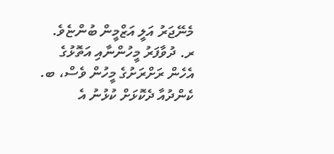މެނޭޖަރު އަލީ އަޒްމީން ބުންޏެވެ. ރ. ދުވާފަރު މީހުންނާއި އަތޮޅުގެ އެހެން ރަށްރަށުގެ މީހުން ވެސް، ބ. ކެންދުއާ ދެކޮޅަށް ކުޅުނު އެ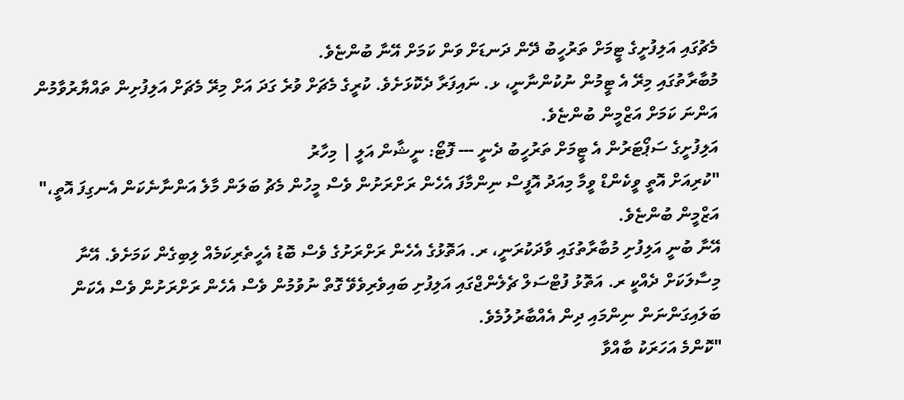މެޗުގައި އަލިފުށީގެ ޓީމަށް ތަރުހީބު ދޭން ދަނޑަށް ވަން ކަމަށް އޭނާ ބުންޏެވެ.
މުބާރާތުގައި މިރޭ އެ ޓީމުން ނުކުންނާނީ، ޅ. ނައިފަރާ ދެކޮޅަށެވެ. ކުރީގެ މެޗަށް ވުރެ ގަދަ އަށް މިރޭ މެޗަށް އަލިފުށިން ތައްޔާރުވާމުން އަންނަ ކަމަށް އަޒްމީން ބުންޏެވެ.
އަލިފުށީގެ ސަޕޯޓަރުން އެ ޓީމަށް ތަރުހީބު ދެނީ --- ފޮޓޯ: ނީޝާން އަލީ | މިހާރު
"ކުރިއަށް އޮތީ ވީކެންޑް ވީމާ މިއަދު އޮފީސް ނިންމާފަ އެހެން ރަށްރަށުން ވެސް މީހުން މެޗު ބަލަން މާލެ އަންނާނެކަން އެނގިފަ އޮތީ،" އަޒްމީން ބުންޏެވެ.
އޭނާ ބުނީ އަލިފުށި މުބާރާތުގައި ވާދަކުރަނީ، ރ. އަތޮޅުގެ އެހެން ރަށްރަށުގެ ވެސް ބޮޑު އެހީތެރިކަމެއް ލިބިގެން ކަމަށެވެ. އޭނާ މިސާލަކަށް ދެއްކީ ރ. އަތޮޅު ފުޓްސަލް ޗެލެންޖްގައި އަލިފުށި ބައިވެރިވެވޭ ގޮތް ނުވުމުން ވެސް އެހެން ރަށްރަށުން ވެސް އެކަން ބަލައިގަންނަން ނިންމައި ދިން އެއްބާރުލުމެވެ.
"ކޮންމެ އަހަރަކު ބާއްވާ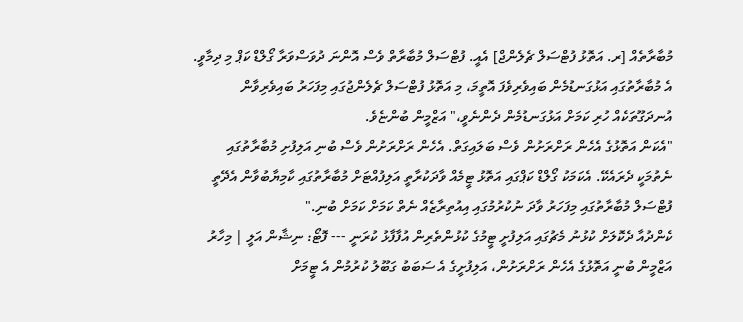މުބާރާތެއް [ރ. އަތޮޅު ފުޓްސަލް ޗެލެންޖް] އެއީ. ފުޓްސަލް މުބާރާތް ވެސް އޮންނަ ދުވަސްވަރާ ގޯލްޑް ކަޕް މި ދިމާވީ. އެ މުބާރާތުގައި އަޅުގަނޑުމެން ބައިވެރިވެފަ އޮތީމަ، މި އަތޮޅު ފުޓްސަލް ޗެލެންޖުގައި މިފަހަރު ބައިވެރިވާން އުނދަގޫތަކެއް ހުރި ކަމަށް އަޅުގަނޑުމެން ދެންނެވީ،" އަޒްމީން ބުންޏެވެ.
"އެކަން އަތޮޅުގެ އެހެން ރަށްރަށުން ވެސް ބަލައިގަތް. އެހެން ރަށްރަށުން ވެސް ބުނި އަލިފުށި މުބާރާތުގައި ނެތުމަކީ ދެރައެކޭ. އެކަމަކު ގޯލްޑް ކަޕްގައި އަތޮޅު ޓީމެއް ވާދަކުރާތީ އަލިފުއްޓަށް މުބާރާތުގައި ކާމިޔާބުވާން އެދޭތީ ފުޓްސަލް މުބާރާތުގައި މިފަހަރު ވާދަ ނުކުރުމުގައި އިއުތިރާޒެއް ނެތް ކަމަށް ކަމަށް ބުނި."
ކެންދުއާ ދެކޮލަށް ކުޅުނު މެޗުގައި އަލިފުށީ ޓީމުގެ ކުޅުންތެރިން އުފާފާޅު ކުރަނީ --- ފޮޓޯ: ނިޝާން އަލީ | މިހާރު
އަޒްމީން ބުނީ އަތޮޅުގެ އެހެން ރަށްރަށުން، އަލިފުށީގެ އެ ސަބަބު ގަބޫލު ކުރުމުން އެ ޓީމަށް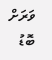ވަރަށް ބޮޑު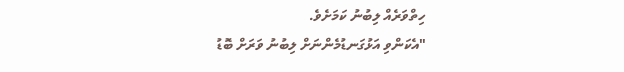ހިތްވަރެއް ލިބުނު ކަމަށެވެ.
"އެކަންވި އަޅުގަނޑުމެންނަށް ލިބުނު ވަރަށް ބޮޑު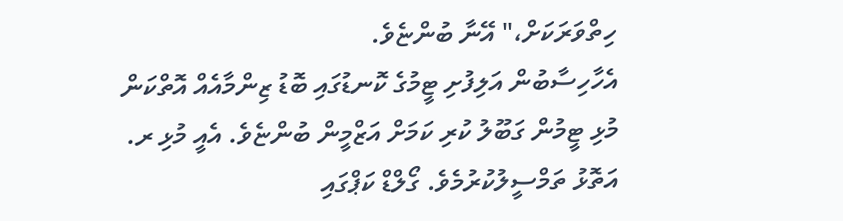ހިތްވަރަކަށް،" އޭނާ ބުންޏެވެ.
އެހާހިސާބުން އަލިފުށި ޓީމުގެ ކޮނޑުގައި ބޮޑު ޒިންމާއެއް އޮތްކަން މުޅި ޓީމުން ގަބޫލު ކުރި ކަމަށް އަޒްމީން ބުންޏެވެ. އެއީ މުޅި ރ. އަތޮޅު ތަމްސީލުކުރުމެވެ. ގޯލްޑް ކަޕްގައި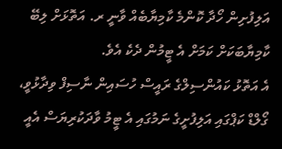އަލިފުށިން ހޯދާ ކޮންމެ ކާމިޔާބެއް ވާނީ ރ. އަތޮޅަށް ލިބޭ ކާމިޔާބަކަށް ކަމަށް އެ ޓީމުން ދެކެ އެވެ.
އެ އަތޮޅު ކައުންސިލްގެ ރައީސް ހުސައިން ނާސިފް ވިދާޅުވީ، ގޯލްޑް ކަޕްގައި އަލިފުށީގެ ނަމުގައި އެ ޓީމު ވާދަކުރިޔަސް އެއީ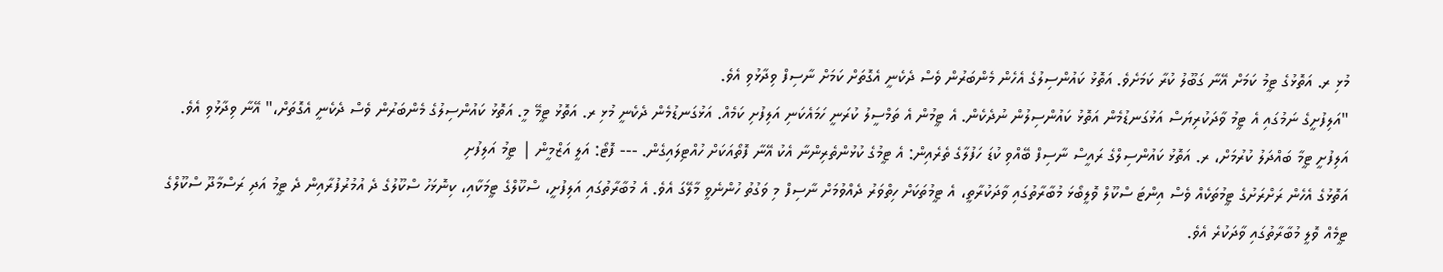މުޅި ރ. އަތޮޅުގެ ޓީމު ކަމަށް އޭނާ ގަބޫލު ކުރާ ކަމަށެވެ. އަތޮޅު ކައުންސިލުގެ އެހެން މެންބަރުން ވެސް ދެކެނީ އެގޮތަށް ކަމަށް ނާސިފް ވިދާޅުވި އެވެ.
"އަލިފުށީގެ ނަމުގައި އެ ޓީމު ވާދަކުރިޔަސް އަޅުގަނޑުމެން އަތޮޅު ކައުންސިލުން ނުދެކެން. އެ ޓީމުން އެ ތަމްސީލު ކުރަނީ ހަމައެކަނި އަލިފުށި ކަމެއް. އަޅުގަނޑުމެން ދެކެނީ މުޅި ރ. އަތޮޅު ޓީމޭ މީ. އަތޮޅު ކައުންސިލުގެ މެންބަރުން ވެސް ދެކެނީ އެގޮތަށް،" އޭނާ ވިދާޅުވި އެވެ.
އަލިފުށީ ޓީމާ ބައްދަލު ކުރުމަށް، ރ. އަތޮޅު ކައުންސިލްގެ ރައީސް ނާސިފް ބޭއްވި ކުޑަ ހަފުލާގެ ތެރެއިން: އެ ޓީމުގެ ކުޅުންތެރިންނާ އެކު އޭނާ ފޮތޯއަކަށް ހުއްޓިލައިގެން. --- ފޮޓޯ: އަލީ އަޒްމީން | ޓީމު އަލިފުށި
އަތޮޅުގެ އެހެން ރަށްރަށުގެ ޓީމުތަކެއް ވެސް އިންޓަ ސްކޫލް ވޮލީބޯޅަ މުބާރާތުގައި ވާދަކުރާތީ، އެ ޓީމުތަކަށް ހިތްވަރު ދެއްވުމަށް ނާސިފް މި ވަގުތު ހުންނެވީ މާލޭގަ އެވެ. އެ މުބާރާތުގައި އަލިފުށީ، ސްކޫލްގެ ޓީމަކާއި، ކިނޮޅަހު ސްކޫލުގެ ދެ އުމުރުފުރާއިން ދެ ޓީމު އަދި ރަސްމާދޫ ސްކޫލްގެ ޓީމެއް ވޮލީ މުބާރާތުގައި ވާދަކުރެ އެވެ.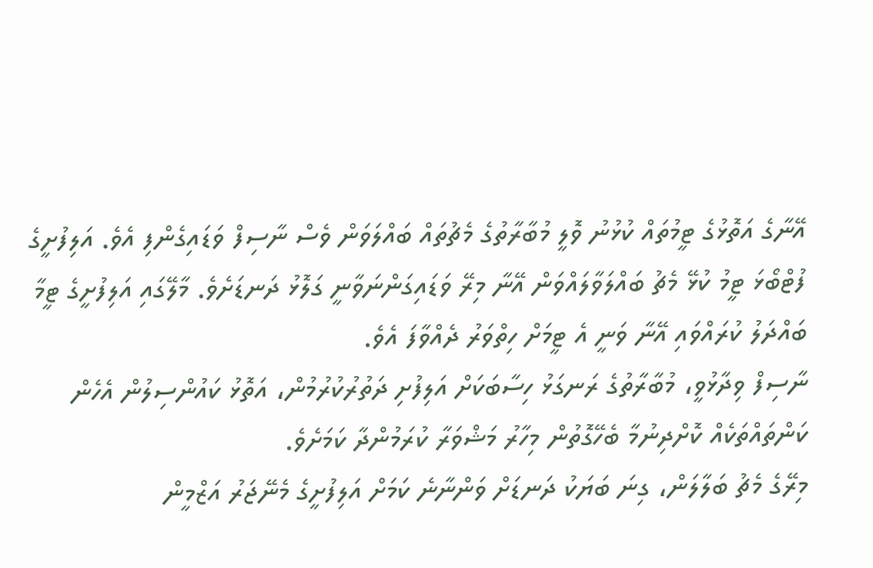އޭނާގެ އަތޮޅުގެ ޓީމުތައް ކުޅުނު ވޮލީ މުބާރާތުގެ މެޗުތައް ބައްލަވަން ވެސް ނާސިފް ވަޑައިގެންފި އެވެ. އަލިފުށީގެ ފުޓްބޯޅަ ޓީމު ކުޅޭ މެޗު ބައްލަވާލައްވަން އޭނާ މިރޭ ވަޑައިގަންނަވާނީ ގަލޮޅު ދަނޑަށެވެ. މާލޭގައި އަލިފުށީގެ ޓީމާ ބައްދަލު ކުރައްވައި އޭނާ ވަނީ އެ ޓީމަށް ހިތްވަރު ދެއްވާފަ އެވެ.
ނާސިފް ވިދާޅުވީ، މުބާރާތުގެ ރަނގަޅު ހިސާބަކަށް އަލިފުށި ދަތުރުކުރުމުން، އަތޮޅު ކައުންސިލުން އެހެން ކަންތައްތަކެއް ކޮށްދިނުމާ ބެހޭގޮތުން މިހާރު މަޝްވަރާ ކުރަމުންދާ ކަމަށެވެ.
މިރޭގެ މެޗު ބަލާލަން، ގިނަ ބަޔަކު ދަނޑަށް ވަންނާނެ ކަމަށް އަލިފުށީގެ މެނޭޖަރު އަޒްމީން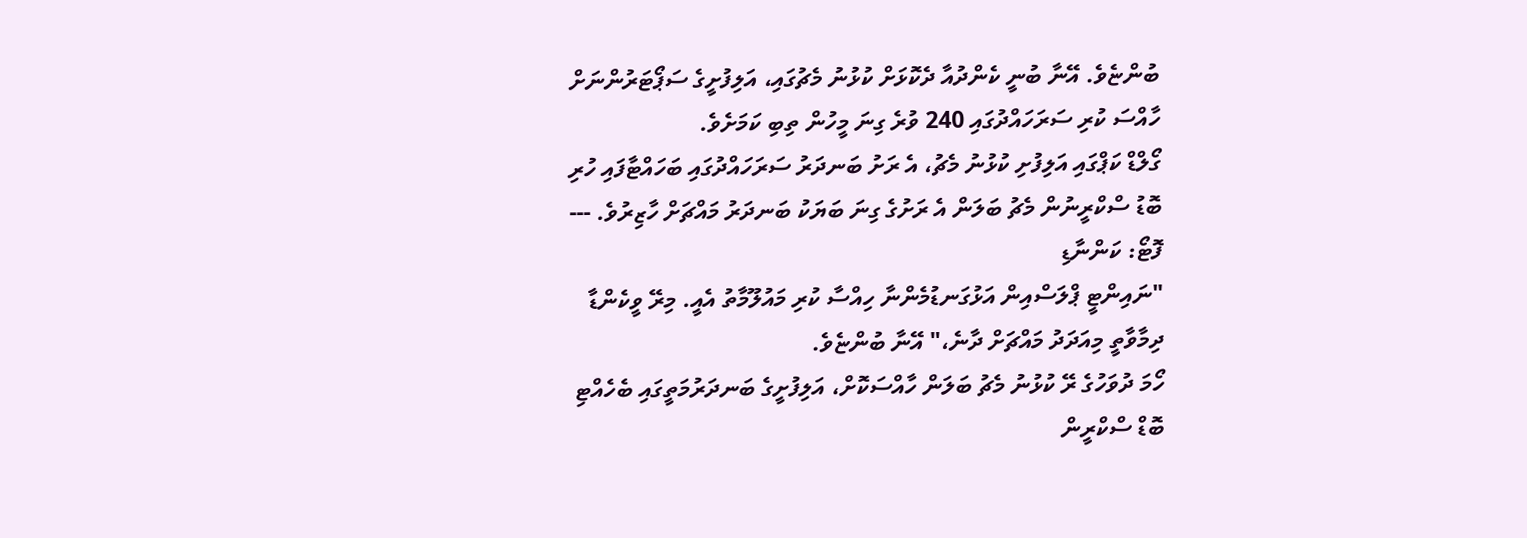ބުންޏެވެ. އޭނާ ބުނީ ކެންދުއާ ދެކޮޅަށް ކުޅުނު މެޗުގައި، އަލިފުށީގެ ސަޕޯޓަރުންނަށް ހާއްސަ ކުރި ސަރަހައްދުގައި 240 ވުރެ ގިނަ މީހުން ތިބި ކަމަށެވެ.
ގޯލްޑް ކަޕްގައި އަލިފުށި ކުޅުނު މެޗު، އެ ރަށު ބަނދަރު ސަރަހައްދުގައި ބަހައްޓާފައި ހުރި ބޮޑު ސްކްރީނުން މެޗު ބަލަން އެ ރަށުގެ ގިނަ ބަޔަކު ބަނދަރު މައްޗަށް ހާޒިރުވެ. --- ފޮޓޯ: ކަންނާޑި
"ނައިންޓީ ޕްލަސްއިން އަޅުގަނޑުމެންނާ ހިއްސާ ކުރި މައުލޫމާތު އެއީ. މިރޭ ވީކެންޑާ ދިމާވާތީ މިއަދަދު މައްޗަށް ދާނެ،" އޭނާ ބުންޏެވެ.
ހޯމަ ދުވަހުގެ ރޭ ކުޅުނު މެޗު ބަލަން ހާއްސަކޮށް، އަލިފުށީގެ ބަނދަރުމަތީގައި ބެހެއްޓި ބޮޑް ސްކްރީން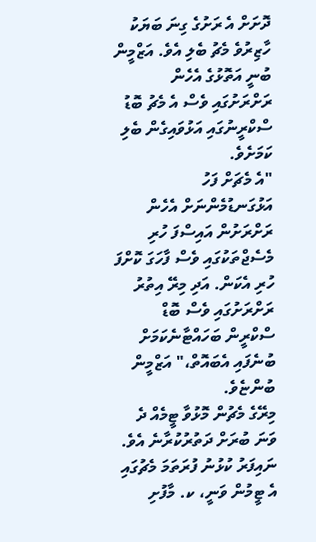ދޮށަށް އެ ރަށުގެ ގިނަ ބަޔަކު ހާޒިރުވެ މެޗު ބެލި އެވެ. އަޒްމީން ބުނީ އަތޮޅުގެ އެހެން ރަށްރަށުގައި ވެސް އެ މެޗު ބޮޑު ސްކްރީނުގައި އަޅުވައިގެން ބެލި ކަމަށެވެ.
"އެ މެޗަށް ފަހު އަޅުގަނޑުމެންނަށް އެހެން ރަށްރަށުން އައިސްފަ ހުރި މެސެޖްތަކުގައި ވެސް ފާހަގަ ކޮށްފަ ހުރި އެކަން. އަދި މިރޭ އިތުރު ރަށްރަށުގައި ވެސް ބޮޑް ސްކްރީން ބަހައްޓާނެކަމަށް ބުނެފައި އެބައޮތް،" އަޒްމީން ބުންޏެވެ.
މިރޭގެ މެޗުން މޮޅުވާ ޓީމެއް ދެ ވަނަ ބުރަށް ދަތުރުކުރާނެ އެވެ. ނައިފަރު ކުޅުނު ފުރަތަމަ މެޗުގައި އެ ޓީމުން ވަނީ، ކ. މާފުށި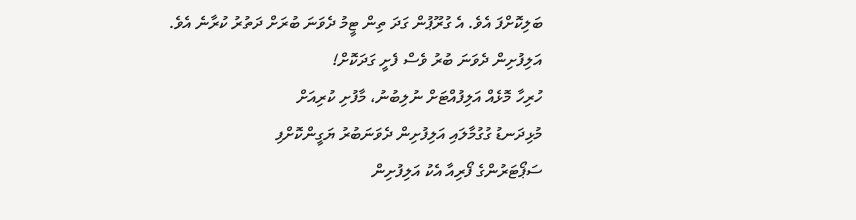ބަލިކޮށްފަ އެވެ. އެ ގުރޫޕުން ގަދަ ތިން ޓީމު ދެވަނަ ބުރަށް ދަތުރު ކުރާނެ އެވެ.
އަލިފުށިން ދެވަނަ ބުރު ވެސް ފެށީ ގަދަކޮށް!
ހުރިހާ މޮޅެއް އަލިފުއްޓަށް ނުލިބުނު، މާފުށި ކުރިއަށް
މުޅިދަނޑު ގުގުމާލައި އަލިފުށިން ދެވަނަބުރު ޔަގީންކޮށްފި
ސަޕޯޓަރުންގެ ފޯރިއާ އެކު އަލިފުށިން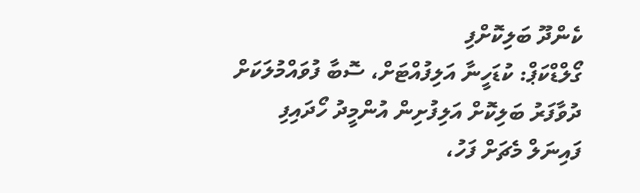ކެންދޫ ބަލިކޮށްފި
ގޯލްޑްކަޕް: ކުޑަހީނާ އަލިފުއްޓަށް، ސޮބާ ފުވައްމުލަކަށް
ދުވާފަރު ބަލިކޮށް އަލިފުށިން އުންމީދު ހޯދައިފި
ފައިނަލް މެޗަށް ފަހު،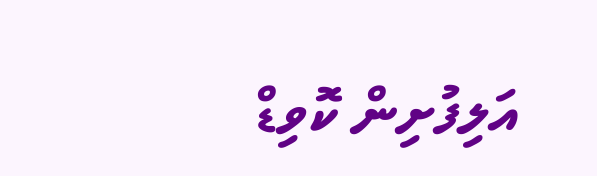އަލިފުށިން ކޮވިޑް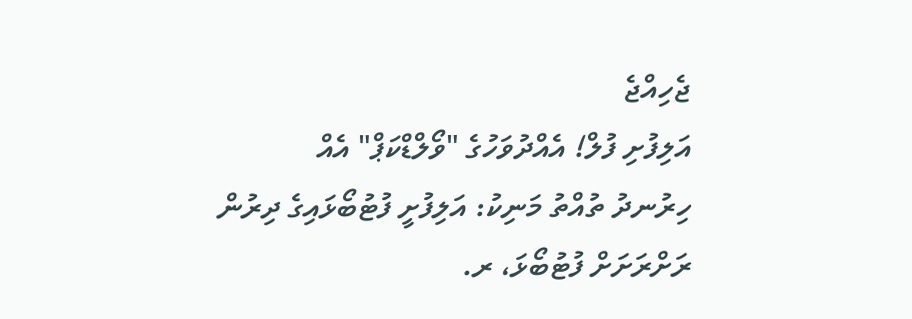ޖެހިއްޖެ
އަލިފުށި ފުލް! އެއްދުވަހުގެ "ވޯލްޑްކަޕް" އެއް
ހިރުނދު ތުއްތު މަނިކު: އަލިފުށީ ފުޓުބޯޅައިގެ ދިރުން
ރަށްރަށަށް ފުޓުބޯޅަ، ރ.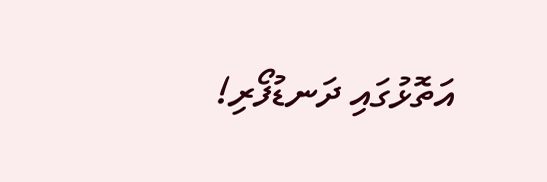އަތޮޅުގައި ދަނޑުފޯރި!